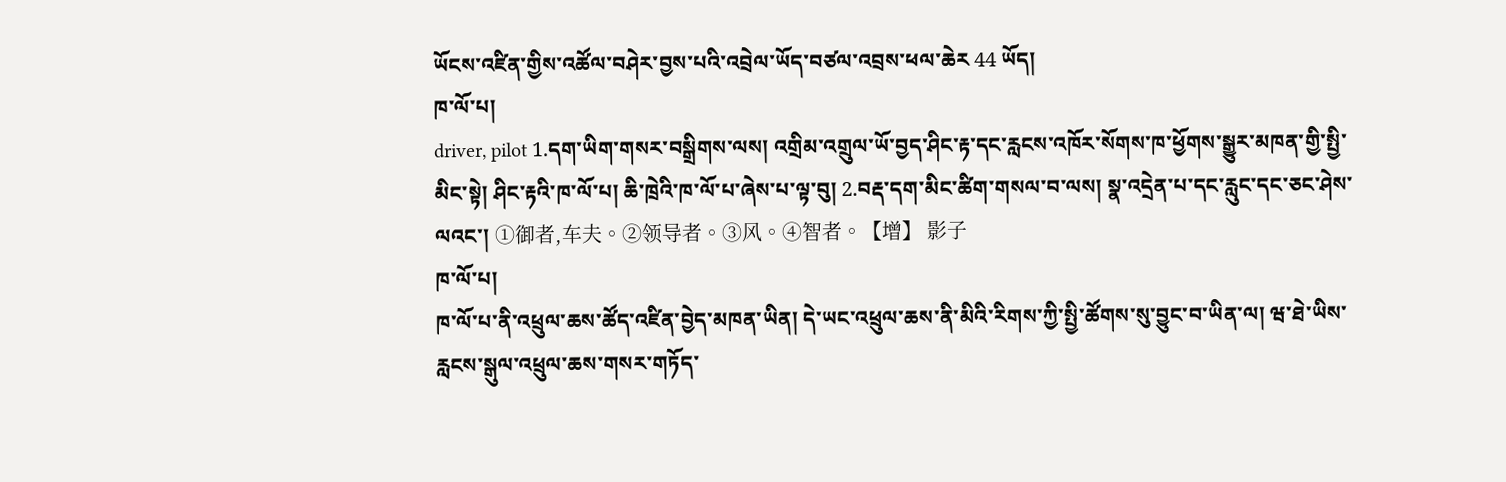ཡོངས་འཛིན་གྱིས་འཚོལ་བཤེར་བྱས་པའི་འབྲེལ་ཡོད་བཙལ་འབྲས་ཕལ་ཆེར 44 ཡོད།
ཁ་ལོ་པ།
driver, pilot 1.དག་ཡིག་གསར་བསྒྲིགས་ལས། འགྲིམ་འགྲུལ་ཡོ་བྱད་ཤིང་རྟ་དང་རླངས་འཁོར་སོགས་ཁ་ཕྱོགས་སྒྱུར་མཁན་གྱི་སྤྱི་མིང་སྟེ། ཤིང་རྟའི་ཁ་ལོ་པ། ཆི་ཁྲེའི་ཁ་ལོ་པ་ཞེས་པ་ལྟ་བུ། 2.བརྡ་དག་མིང་ཚིག་གསལ་བ་ལས། སྣ་འདྲེན་པ་དང་རླུང་དང་ཅང་ཤེས་ལའང་། ①御者,车夫。②领导者。③风。④智者。【增】 影子
ཁ་ལོ་པ།
ཁ་ལོ་པ་ནི་འཕྲུལ་ཆས་ཚོད་འཛིན་བྱེད་མཁན་ཡིན། དེ་ཡང་འཕྲུལ་ཆས་ནི་མིའི་རིགས་ཀྱི་སྤྱི་ཚོགས་སུ་བྱུང་བ་ཡིན་ལ། ཝ་ཐེ་ཡིས་རླངས་སྒུལ་འཕྲུལ་ཆས་གསར་གཏོད་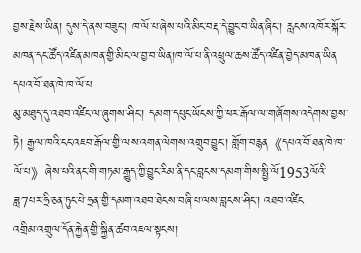བྱས་རྗེས་ཡིན། དུས་དེ་ནས་བཟུང་། ཁ་ལོ་པ་ཞེས་པའི་མིང་བརྡ་དེ་བྱུང་བ་ཡིན་ཞིང་། རླངས་འཁོར་སྐོར་མཁན་དང་ཚོད་འཛིན་མཁན་གྱི་མིང་ལ་བྱ་བ་ཡིན།ཁ་ལོ་པ་ནི་འཕྲུལ་ཆས་ཚོད་འཛིན་བྱེད་མཁན་ཡིན
དཔའ་བོ་ཐན་ཁེ་ཁ་ལོ་པ
མུ་མཐུད་དུ་འཐབ་འཛིང་ལ་ཞུགས་ཤིང་། དམག་དཔུང་ཡོངས་ཀྱི་ཕར་རྒོལ་ལ་གཞོགས་འདེགས་བྱས་ཏེ། རྒྱལ་ཁའི་ངང་འཇབ་རྒོལ་གྱི་ལས་འགན་ལེགས་འགྲུབ་བྱུང་། གློག་བརྙན《དཔའ་བོ་ཐན་ཁེ་ཁ་ལོ་པ》ཞེས་པའི་ནང་གི་གཏམ་རྒྱུད་ཀྱི་བྱུང་རིམ་ནི་དང་བླངས་དམག་གིས་སྤྱི་ལོ1953ལོའི་ཟླ7པར་ཧྲི་ཅན་ཏུང་པེ་ཧྲན་གྱི་དམག་འཐབ་ཐེངས་བཞི་པ་ལས་བླངས་ཤིང་། འཐབ་འཛིང
འགྲིམ་འགྲུལ་དོན་རྐྱེན་གྱི་སྐྱིན་ཚབ་འཇལ་སྟངས།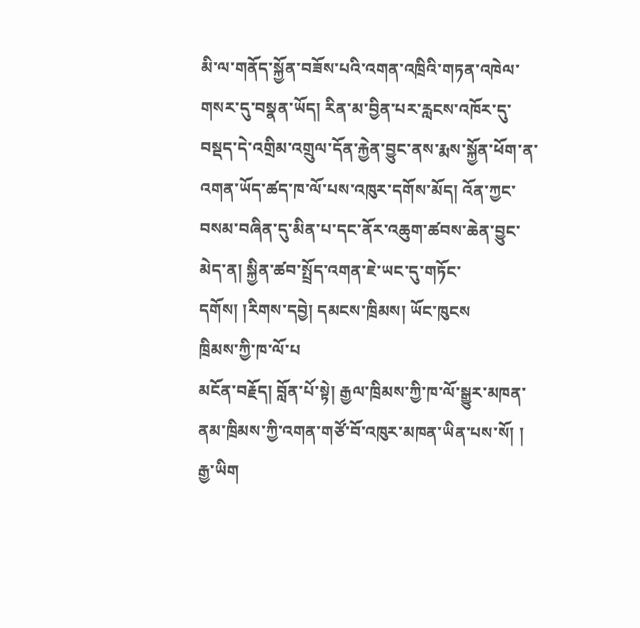མི་ལ་གནོད་སྐྱོན་བཟོས་པའི་འགན་འཁྲིའི་གཏན་འཁེལ་གསར་དུ་བསྣན་ཡོད། རིན་མ་བྱིན་པར་རླངས་འཁོར་དུ་བསྡད་དེ་འགྲིམ་འགྲུལ་དོན་རྐྱེན་བྱུང་ནས་རྨས་སྐྱོན་ཕོག་ན་འགན་ཡོད་ཚད་ཁ་ལོ་པས་འཁུར་དགོས་མོད། འོན་ཀྱང་བསམ་བཞིན་དུ་མིན་པ་དང་ནོར་འཆུག་ཚབས་ཆེན་བྱུང་མེད་ན། སྐྱིན་ཚབ་སྤྲོད་འགན་ཇེ་ཡང་དུ་གཏོང་དགོས། །རིགས་དབྱེ། དམངས་ཁྲིམས། ཡོང་ཁུངས
ཁྲིམས་ཀྱི་ཁ་ལོ་པ
མངོན་བརྗོད། བློན་པོ་སྟེ། རྒྱལ་ཁྲིམས་ཀྱི་ཁ་ལོ་སྒྱུར་མཁན་ནམ་ཁྲིམས་ཀྱི་འགན་གཙོ་བོ་འཁུར་མཁན་ཡིན་པས་སོ། ། རྒྱ་ཡིག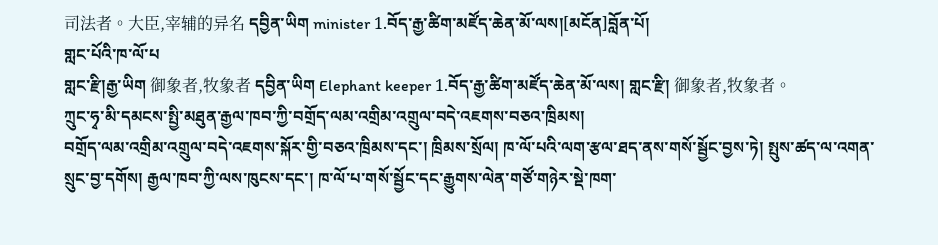司法者。大臣,宰辅的异名 དབྱིན་ཡིག minister 1.བོད་རྒྱ་ཚིག་མཛོད་ཆེན་མོ་ལས།[མངོན]བློན་པོ།
གླང་པོའི་ཁ་ལོ་པ
གླང་རྫི།རྒྱ་ཡིག 御象者,牧象者 དབྱིན་ཡིག Elephant keeper 1.བོད་རྒྱ་ཚིག་མཛོད་ཆེན་མོ་ལས། གླང་རྫི། 御象者,牧象者。
ཀྲུང་ཧྭ་མི་དམངས་སྤྱི་མཐུན་རྒྱལ་ཁབ་ཀྱི་བགྲོད་ལམ་འགྲིམ་འགྲུལ་བདེ་འཇགས་བཅའ་ཁྲིམས།
བགྲོད་ལམ་འགྲིམ་འགྲུལ་བདེ་འཇགས་སྐོར་གྱི་བཅའ་ཁྲིམས་དང་། ཁྲིམས་སྲོལ། ཁ་ལོ་པའི་ལག་རྩལ་ཐད་ནས་གསོ་སྦྱོང་བྱས་ཏེ། སྤུས་ཚད་ལ་འགན་སྲུང་བྱ་དགོས། རྒྱལ་ཁབ་ཀྱི་ལས་ཁུངས་དང་། ཁ་ལོ་པ་གསོ་སྦྱོང་དང་རྒྱུགས་ལེན་གཙོ་གཉེར་སྡེ་ཁག་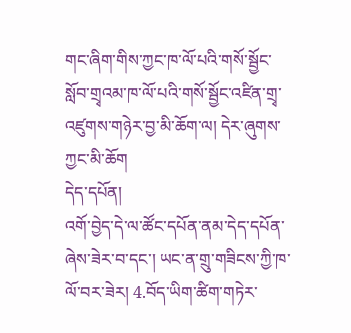གང་ཞིག་གིས་ཀྱང་ཁ་ལོ་པའི་གསོ་སྦྱོང་སློབ་གྲྭའམ་ཁ་ལོ་པའི་གསོ་སྦྱོང་འཛིན་གྲྭ་འཛུགས་གཉེར་བྱ་མི་ཆོག་ལ། དེར་ཞུགས་ཀྱང་མི་ཆོག
དེད་དཔོན།
འགོ་བྱེད་དེ་ལ་ཚོང་དཔོན་ནམ་དེད་དཔོན་ཞེས་ཟེར་བ་དང་། ཡང་ན་གྲུ་གཟིངས་ཀྱི་ཁ་ལོ་བར་ཟེར། 4.བོད་ཡིག་ཚིག་གཏེར་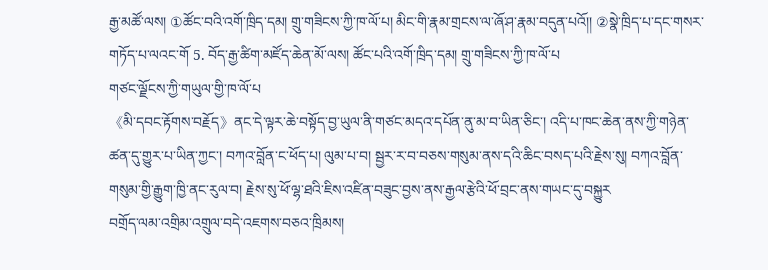རྒྱ་མཚོ་ལས། ①ཚོང་བའི་འགོ་ཁྲིད་དམ། གྲུ་གཟིངས་ཀྱི་ཁ་ལོ་པ། མིང་གི་རྣམ་གྲངས་ལ་ཞོ་ཤ་རྣམ་བདུན་པའོ།། ②སྣེ་ཁྲིད་པ་དང་གསར་གཏོད་པ་ལའང་གོ 5. བོད་རྒྱ་ཚིག་མཛོད་ཆེན་མོ་ལས། ཚོང་པའི་འགོ་ཁྲིད་དམ། གྲུ་གཟིངས་ཀྱི་ཁ་ལོ་པ
གཙང་ལྗོངས་ཀྱི་གཡུལ་གྱི་ཁ་ལོ་པ
《མི་དབང་རྟོགས་བརྗོད》ནང་དེ་ལྟར་ཆེ་བསྟོད་བྱ་ཡུལ་ནི་གཙང་མདའ་དཔོན་ནུ་མ་བ་ཡིན་ཅིང་། འདི་པ་ཁང་ཆེན་ནས་ཀྱི་གཉེན་ཚན་དུ་གྱུར་པ་ཡིན་ཀྱང་། བཀའ་བློན་ང་ཕོད་པ། ལུམ་པ་བ། སྦྱར་ར་བ་བཅས་གསུམ་ནས་དའི་ཆིང་བསད་པའི་རྗེས་སུ། བཀའ་བློན་གསུམ་གྱི་རྒྱུག་ཁྱི་ནང་རུལ་བ། རྗེས་སུ་ཕོ་ལྷ་ཐའི་ཇིས་འཛིན་བཟུང་བྱས་ནས་རྒྱལ་རྩེའི་ཕོ་བྲང་ནས་གཡང་དུ་བསྐྱུར
བགྲོད་ལམ་འགྲིམ་འགྲུལ་བདེ་འཇགས་བཅའ་ཁྲིམས།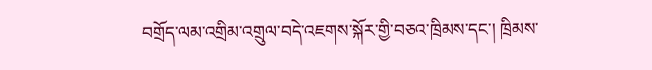བགྲོད་ལམ་འགྲིམ་འགྲུལ་བདེ་འཇགས་སྐོར་གྱི་བཅའ་ཁྲིམས་དང་། ཁྲིམས་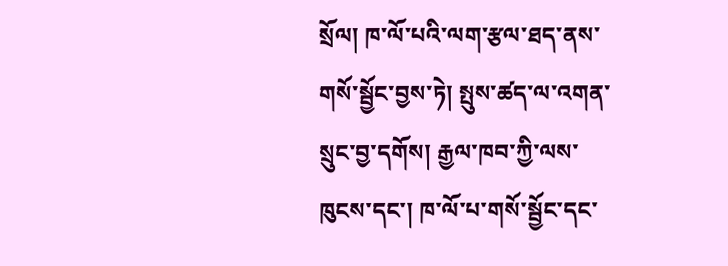སྲོལ། ཁ་ལོ་པའི་ལག་རྩལ་ཐད་ནས་གསོ་སྦྱོང་བྱས་ཏེ། སྤུས་ཚད་ལ་འགན་སྲུང་བྱ་དགོས། རྒྱལ་ཁབ་ཀྱི་ལས་ཁུངས་དང་། ཁ་ལོ་པ་གསོ་སྦྱོང་དང་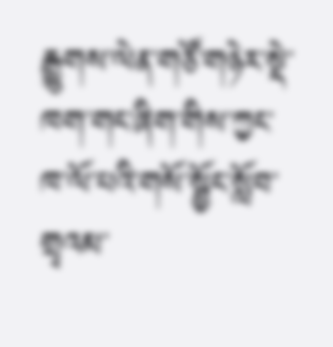རྒྱུགས་ལེན་གཙོ་གཉེར་སྡེ་ཁག་གང་ཞིག་གིས་ཀྱང་ཁ་ལོ་པའི་གསོ་སྦྱོང་སློབ་གྲྭའམ་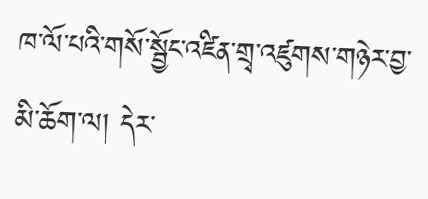ཁ་ལོ་པའི་གསོ་སྦྱོང་འཛིན་གྲྭ་འཛུགས་གཉེར་བྱ་མི་ཆོག་ལ། དེར་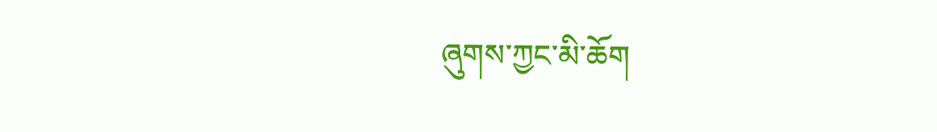ཞུགས་ཀྱང་མི་ཆོག